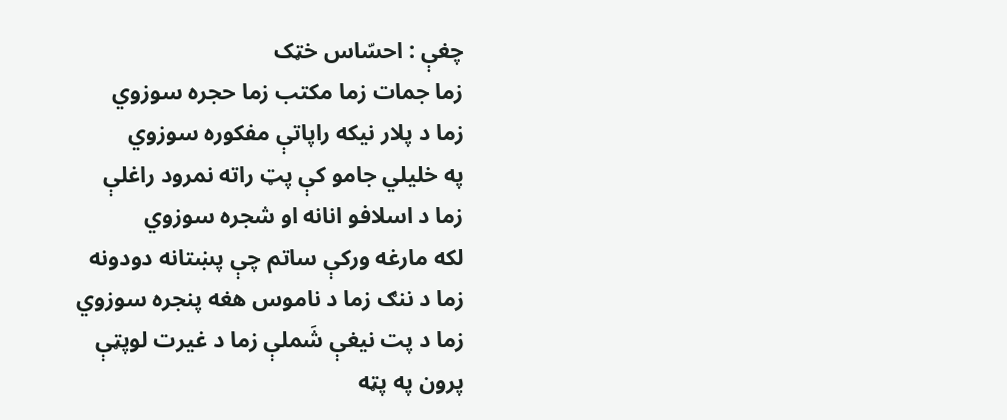چغې : احسّاس خټک
زما جمات زما مکتب زما حجره سوزوي
زما د پلار نیکه راپاتې مفکوره سوزوي
په خلیلي جامو کې پټ راته نمرود راغلې
زما د اسلافو انانه او شجره سوزوي
لکه مارغه ورکې ساتم چې پښتانه دودونه
زما د ننګ زما د ناموس هغه پنجره سوزوي
زما د پت نیغې شَملې زما د غیرت لوپټې
پرون په پټه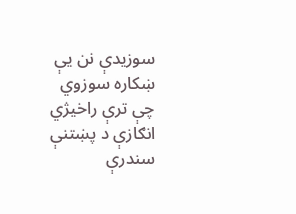سوزیدې نن یې ښکاره سوزوي
چې ترې راخیژي انګازې د پښتنې سندرې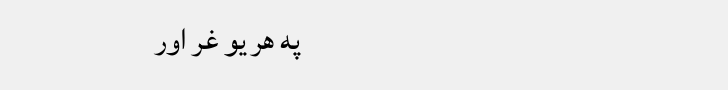په هر یو غر اور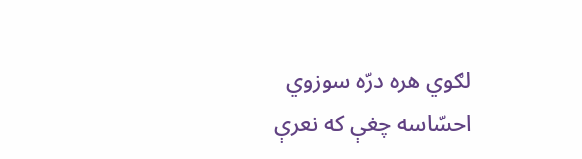لګوي هره درّه سوزوي
احسّاسه چغې که نعرې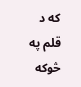که د قلم په څوکه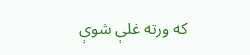که ورته غلې شوې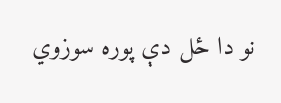نو دا ځل دې پوره سوزوي